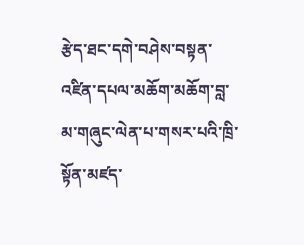རྩེད་ཐང་དགེ་བཤེས་བསྟན་འཛིན་དཔལ་མཆོག་མཆོག་བླ་མ་གཞུང་ལེན་པ་གསར་པའི་ཁྲི་སྟོན་མཛད་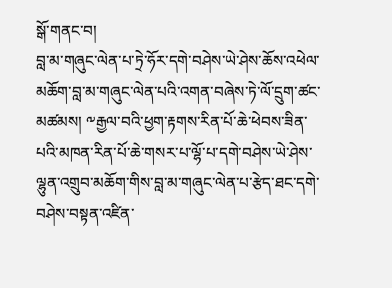སྒོ་གནང་བ།
བླ་མ་གཞུང་ལེན་པ་ཏྲེ་ཧོར་དགེ་བཤེས་ཡེ་ཤེས་ཆོས་འཕེལ་མཆོག་བླ་མ་གཞུང་ལེན་པའི་འགན་བཞེས་ཏེ་ལོ་དྲུག་ཚང་མཚམས། ༸རྒྱལ་བའི་ཕྱག་རྟགས་རིན་པོ་ཆེ་ཕེབས་ཟིན་པའི་མཁན་རིན་པོ་ཆེ་གསར་པ་ལྷོ་པ་དགེ་བཤེས་ཡེ་ཤེས་ལྷུན་འགྲུབ་མཆོག་གིས་བླ་མ་གཞུང་ལེན་པ་རྩེད་ཐང་དགེ་བཤེས་བསྟན་འཛིན་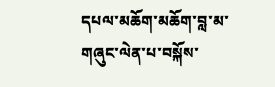དཔལ་མཆོག་མཆོག་བླ་མ་གཞུང་ལེན་པ་བསྐོས་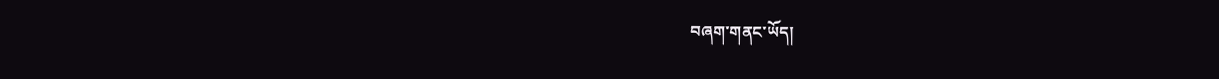བཞག་གནང་ཡོད།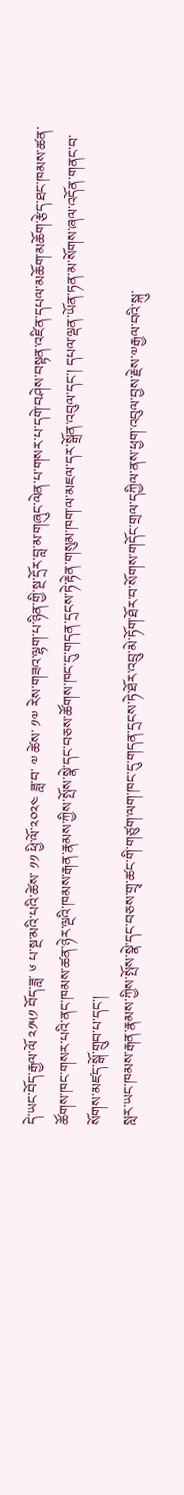དེ་ཡང་བོད་རྒྱལ་ལོ ༢༡༥༡ བོད་ཟླ་ ༦ པ་སྔ་མའི་པའི་ཚེས་ ༡༡ ཕྱི་ལོ་༢༠༢༤ ཟླ་བ་ ༧ ཚེས་ ༡༧ རེས་གཟའ་ལྷག་པ་ཉིན་གྱི་སྔ་དྲོར་བླ་མ་གཞུང་ལེན་པ་གསར་པ་དགེ་བཤེས་བསྟན་འཛིན་དཔལ་མཆོག་མཆོག་རྩེད་ཐང་ཁམས་ཚན་ཚོགས་ཁང་གསར་པའི་ནང་ཁམས་ཚན་ཉེར་ལྔའི་ཁམས་རྒན་རྣམས་ཀྱིས་སྤོས་སྣེ་དང་བཅས་ཚོགས་ཁང་དུ་གདན་དྲངས་ཏེ་རྟེན་གསུམ་ཁག་ལ་མཇལ་དར་སྒྲོན་འབུལ་དང་། དཔལ་ལྡན་ཡོན་ཏན་མ་སོགས་ཞལ་འདོན་གནང་བ་སོགས་མཛད་སྒོ་གྲུབ་པ་དང་།
སླར་ཡང་ཁམས་རྒན་རྣམས་ཀྱིས་སྤོས་སྣེ་དང་བཅས་གྲྭ་ཚང་གི་གཙུག་ལག་ཁང་དུ་གདན་དྲངས་ཏེ་ཐོར་འབྲུ་མེ་ཏོག་ཐོར་བ་སོགས་གདོང་གྲལ་དཀྱིལ་ནས་ཕྱག་འབུལ་བྱས་རྗེས་༧རྒྱལ་བའི་སྐུ་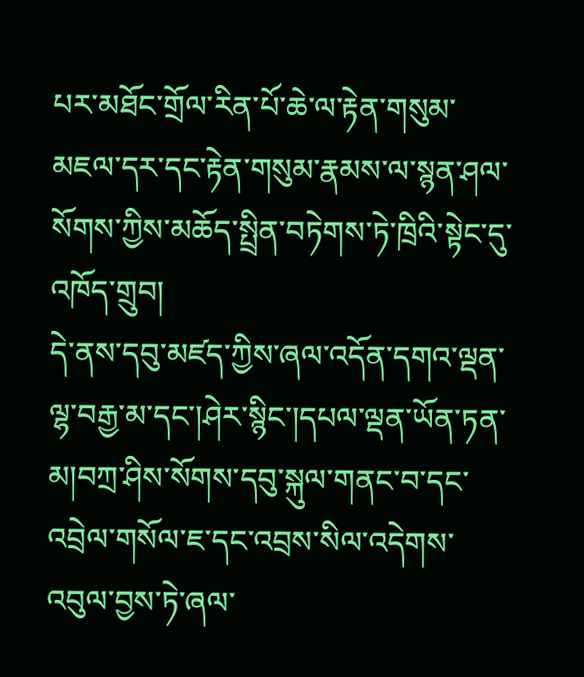པར་མཐོང་གྲོལ་རིན་པོ་ཆེ་ལ་རྟེན་གསུམ་མཇལ་དར་དང་རྟེན་གསུམ་རྣམས་ལ་སྙན་ཤལ་སོགས་ཀྱིས་མཆོད་སྤྲིན་བཏེགས་ཏེ་ཁྲིའི་སྟེང་དུ་འཁོད་གྲུབ།
དེ་ནས་དབུ་མཛད་ཀྱིས་ཞལ་འདོན་དགའ་ལྡན་ལྷ་བརྒྱ་མ་དང་།ཤེར་སྙིང་།དཔལ་ལྡན་ཡོན་ཏན་མ།བཀྲ་ཤིས་སོགས་དབུ་སྐུལ་གནང་བ་དང་འབྲེལ་གསོལ་ཇ་དང་འབྲས་སིལ་འདེགས་འབུལ་བྱས་ཏེ་ཞལ་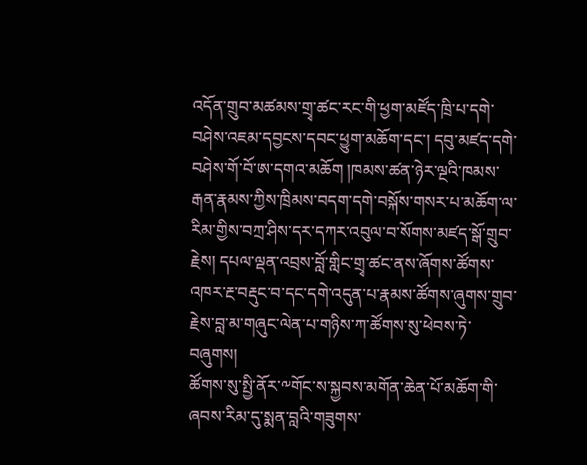འདོན་གྲུབ་མཚམས་གྲྭ་ཚང་རང་གི་ཕྱག་མཛོད་ཁྲི་པ་དགེ་བཤེས་འཇམ་དབྱངས་དབང་ཕྱུག་མཆོག་དང་། དབུ་མཛད་དགེ་བཤེས་གོ་བོ་ཨ་དགའ་མཆོག །ཁམས་ཚན་ཉེར་ལྔའི་ཁམས་རྒན་རྣམས་ཀྱིས་ཁྲིམས་བདག་དགེ་བསྐོས་གསར་པ་མཆོག་ལ་རིམ་གྱིས་བཀྲ་ཤིས་དར་དཀར་འབུལ་བ་སོགས་མཛད་སྒོ་གྲུབ་རྗེས། དཔལ་ལྡན་འབྲས་བློ་གླིང་གྲྭ་ཚང་ནས་ཞོགས་ཚོགས་འཁར་རྔ་བརྡུང་བ་དང་དགེ་འདུན་པ་རྣམས་ཚོགས་ཞུགས་གྲུབ་རྗེས་བླ་མ་གཞུང་ལེན་པ་གཉིས་ཀ་ཚོགས་སུ་ཕེབས་ཏེ་བཞུགས།
ཚོགས་སུ་སྤྱི་ནོར་༸གོང་ས་སྐྱབས་མགོན་ཆེན་པོ་མཆོག་གི་ཞབས་རིམ་དུ་སྨན་བླའི་གཟུགས་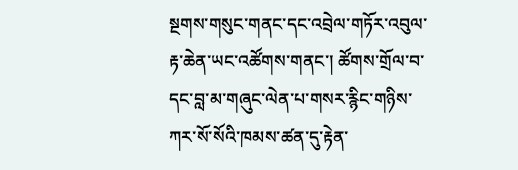སྔགས་གསུང་གནང་དང་འབྲེལ་གཏོར་འབུལ་རྟ་ཆེན་ཡང་འཚོགས་གནང་། ཚོགས་གྲོལ་བ་དང་བླ་མ་གཞུང་ལེན་པ་གསར་རྙིང་གཉིས་ཀར་སོ་སོའི་ཁམས་ཚན་དུ་རྟེན་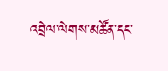འབྲེལ་ལེགས་མཚོན་དང་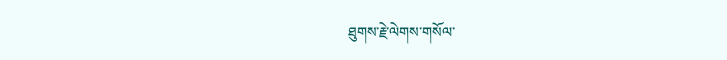ཐུགས་རྗེ་ལེགས་གསོལ་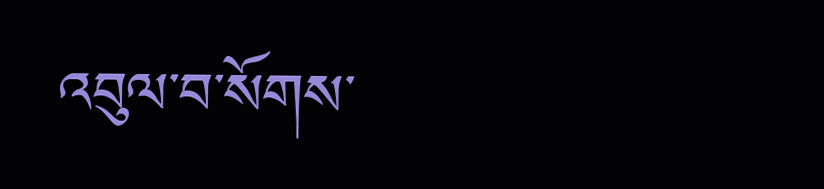འབུལ་བ་སོགས་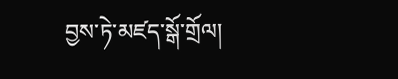བྱས་ཏེ་མཛད་སྒོ་གྲོལ།